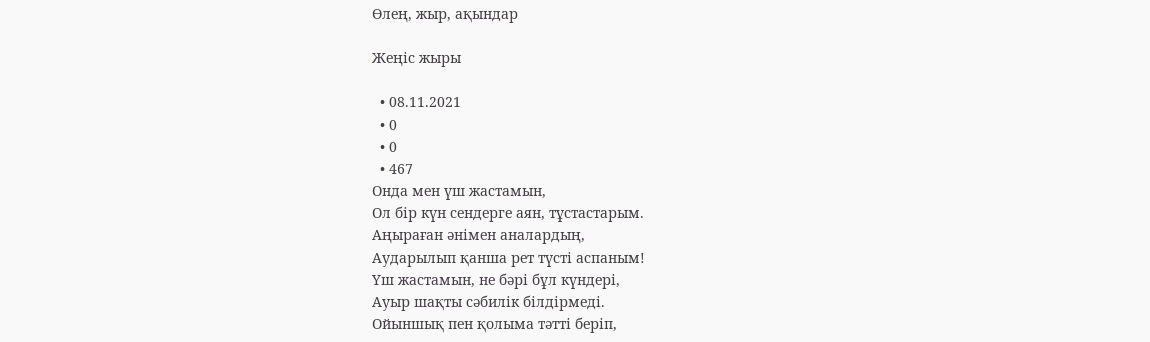Өлең, жыр, ақындар

Жеңіс жыры

  • 08.11.2021
  • 0
  • 0
  • 467
Онда мен үш жастамын,
Ол бір күн сендерге аян, тұстастарым.
Аңыраған әнімен аналардың,
Аударылып қанша рет түсті аспаным!
Үш жастамын, не бәрі бұл күндері,
Ауыр шақты сәбилік білдірмеді.
Ойыншық пен қолыма тәтті беріп,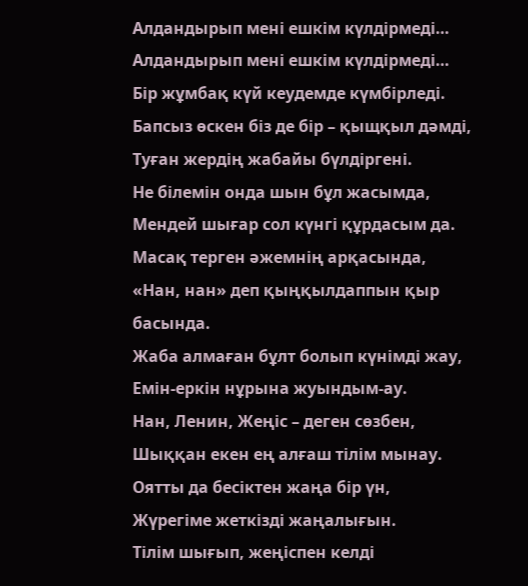Алдандырып мені ешкім күлдірмеді…
Алдандырып мені ешкім күлдірмеді…
Бір жұмбақ күй кеудемде күмбірледі.
Бапсыз өскен біз де бір – қыщқыл дәмді,
Туған жердің жабайы бүлдіргені.
Не білемін онда шын бұл жасымда,
Мендей шығар сол күнгі құрдасым да.
Масақ терген әжемнің арқасында,
«Нан, нан» деп қыңқылдаппын қыр басында.
Жаба алмаған бұлт болып күнімді жау,
Емін-еркін нұрына жуындым-ау.
Нан, Ленин, Жеңіс – деген сөзбен,
Шыққан екен ең алғаш тілім мынау.
Оятты да бесіктен жаңа бір үн,
Жүрегіме жеткізді жаңалығын.
Тілім шығып, жеңіспен келді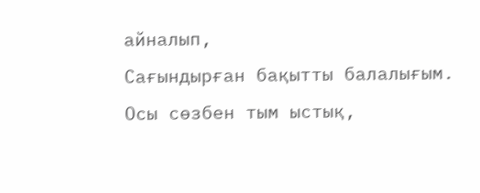айналып,
Сағындырған бақытты балалығым.
Осы сөзбен тым ыстық,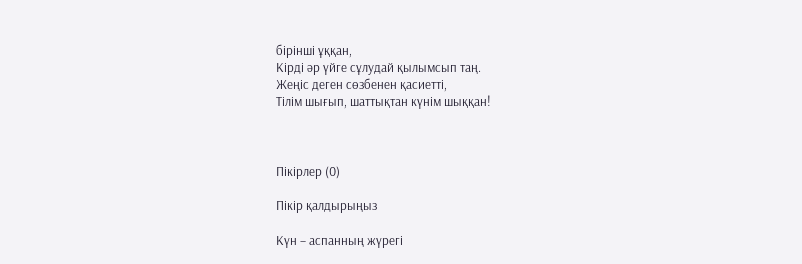бірінші ұққан,
Кірді әр үйге сұлудай қылымсып таң.
Жеңіс деген сөзбенен қасиетті,
Тілім шығып, шаттықтан күнім шыққан!



Пікірлер (0)

Пікір қалдырыңыз

Күн – аспанның жүрегі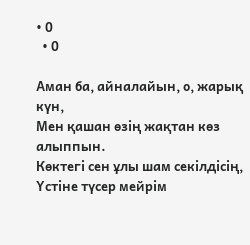• 0
  • 0

Аман ба, айналайын, о, жарық күн,
Мен қашан өзің жақтан көз алыппын.
Көктегі сен ұлы шам секілдісің,
Үстіне түсер мейрім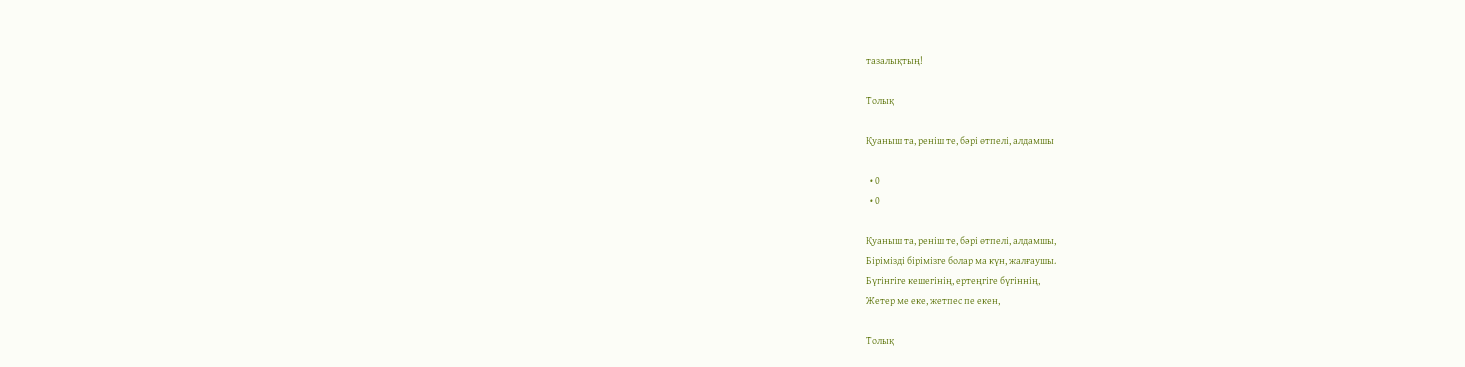тазалықтың!

Толық

Қуаныш та, реніш те, бәрі өтпелі, алдамшы

  • 0
  • 0

Қуаныш та, реніш те, бәрі өтпелі, алдамшы,
Бірімізді бірімізге болар ма күн, жалғаушы.
Бүгінгіге кешегінің, ертеңгіге бүгіннің,
Жетер ме еке, жетпес пе екен,

Толық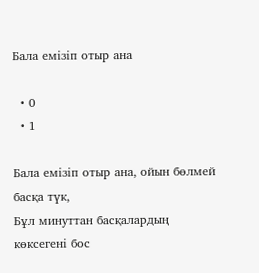Бала емізіп отыр ана

  • 0
  • 1

Бала емізіп отыр ана, ойын бөлмей басқа түк,
Бұл минуттан басқалардың көксегені бос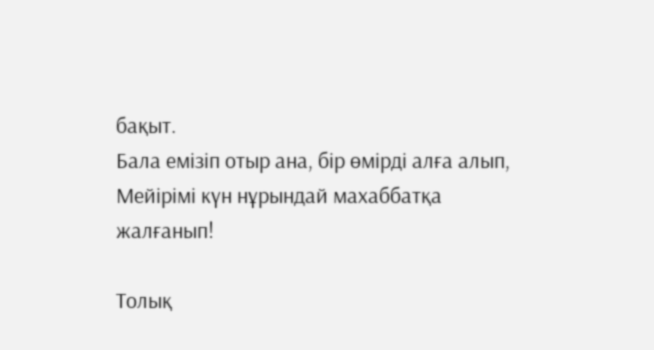бақыт.
Бала емізіп отыр ана, бір өмірді алға алып,
Мейірімі күн нұрындай махаббатқа жалғанып!

Толық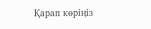Қарап көріңіз